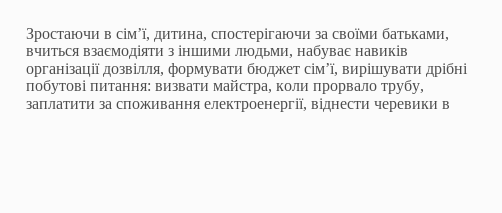Зростаючи в сім’ї, дитина, спостерігаючи за своїми батьками, вчиться взаємодіяти з іншими людьми, набуває навиків організації дозвілля, формувати бюджет сім’ї, вирішувати дрібні побутові питання: визвати майстра, коли прорвало трубу, заплатити за споживання електроенергії, віднести черевики в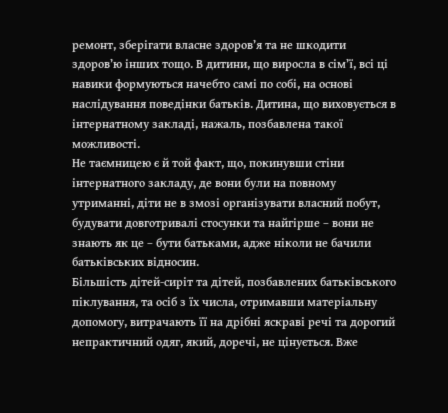ремонт, зберігати власне здоров’я та не шкодити здоров’ю інших тощо. В дитини, що виросла в сім’ї, всі ці навики формуються начебто самі по собі, на основі наслідування поведінки батьків. Дитина, що виховується в інтернатному закладі, нажаль, позбавлена такої можливості.
Не таємницею є й той факт, що, покинувши стіни інтернатного закладу, де вони були на повному утриманні, діти не в змозі організувати власний побут, будувати довготривалі стосунки та найгірше – вони не знають як це – бути батьками, адже ніколи не бачили батьківських відносин.
Більшість дітей-сиріт та дітей, позбавлених батьківського піклування, та осіб з їх числа, отримавши матеріальну допомогу, витрачають її на дрібні яскраві речі та дорогий непрактичний одяг, який, доречі, не цінується. Вже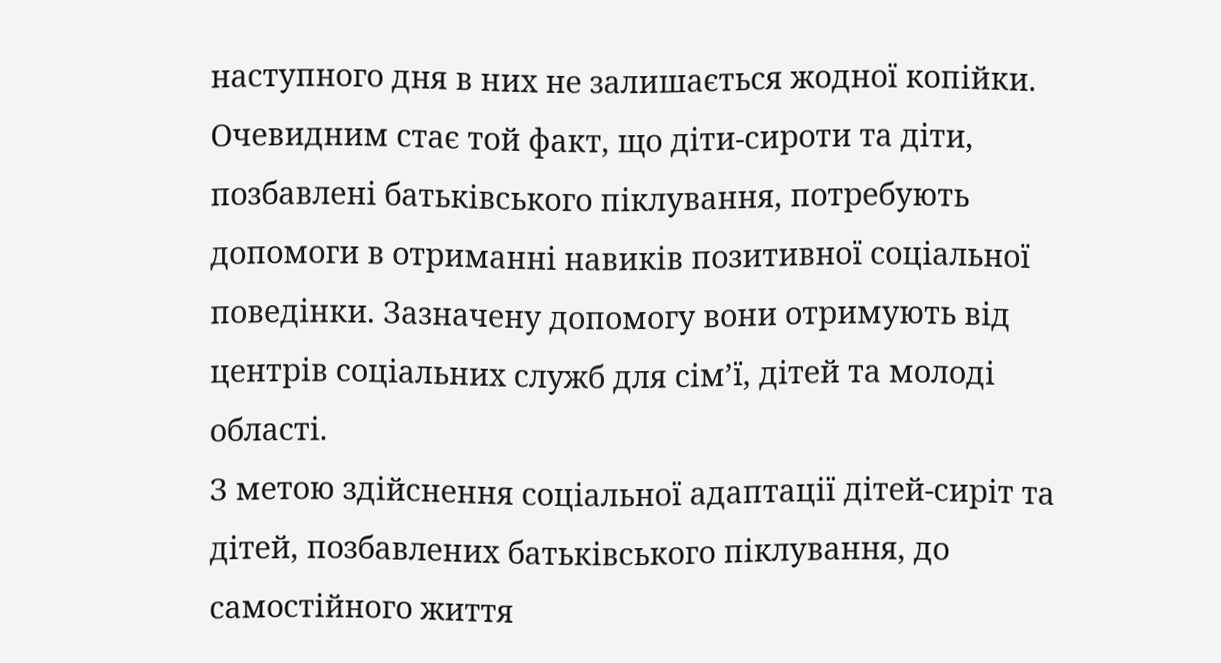наступного дня в них не залишається жодної копійки.
Очевидним стає той факт, що діти-сироти та діти, позбавлені батьківського піклування, потребують допомоги в отриманні навиків позитивної соціальної поведінки. Зазначену допомогу вони отримують від центрів соціальних служб для сім’ї, дітей та молоді області.
З метою здійснення соціальної адаптації дітей-сиріт та дітей, позбавлених батьківського піклування, до самостійного життя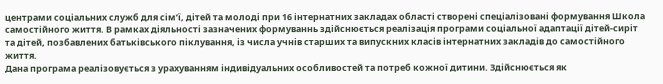центрами соціальних служб для сім’ї, дітей та молоді при 16 інтернатних закладах області створені спеціалізовані формування Школа самостійного життя. В рамках діяльності зазначених формуваннь здійснюється реалізація програми соціальної адаптації дітей-сиріт та дітей, позбавлених батьківського піклування, із числа учнів старших та випускних класів інтернатних закладів до самостійного життя.
Дана програма реалізовується з урахуванням індивідуальних особливостей та потреб кожної дитини. Здійснюється як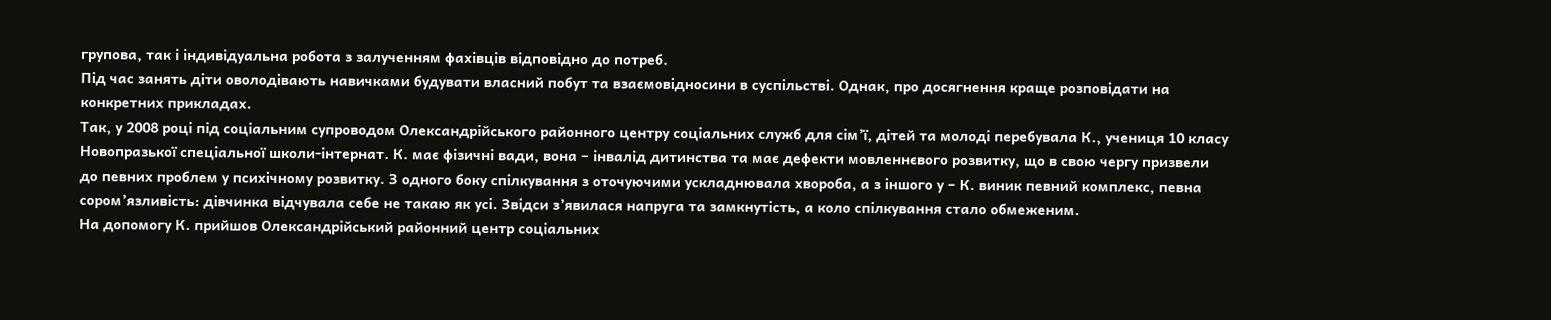групова, так і індивідуальна робота з залученням фахівців відповідно до потреб.
Під час занять діти оволодівають навичками будувати власний побут та взаємовідносини в суспільстві. Однак, про досягнення краще розповідати на конкретних прикладах.
Так, у 2008 році під соціальним супроводом Олександрійського районного центру соціальних служб для сім’ї, дітей та молоді перебувала К., учениця 10 класу Новопразької спеціальної школи-інтернат. К. має фізичні вади, вона – інвалід дитинства та має дефекти мовленнєвого розвитку, що в свою чергу призвели до певних проблем у психічному розвитку. З одного боку спілкування з оточуючими ускладнювала хвороба, а з іншого у – К. виник певний комплекс, певна сором’язливість: дівчинка відчувала себе не такаю як усі. Звідси з’явилася напруга та замкнутість, а коло спілкування стало обмеженим.
На допомогу К. прийшов Олександрійський районний центр соціальних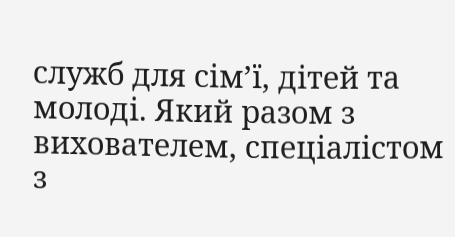служб для сім’ї, дітей та молоді. Який разом з вихователем, спеціалістом з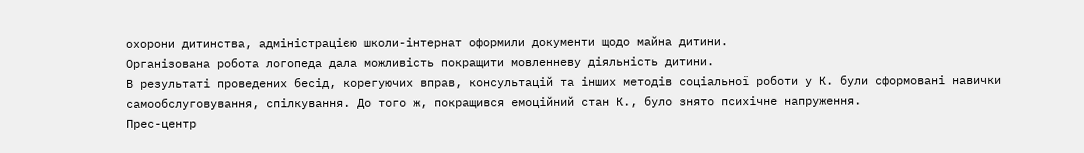охорони дитинства, адміністрацією школи-інтернат оформили документи щодо майна дитини.
Організована робота логопеда дала можливість покращити мовленневу діяльність дитини.
В результаті проведених бесід, корегуючих вправ, консультацій та інших методів соціальної роботи у К. були сформовані навички самообслуговування, спілкування. До того ж, покращився емоційний стан К., було знято психічне напруження.
Прес-центр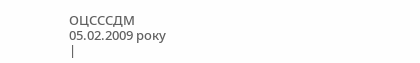ОЦСССДМ
05.02.2009 року
|